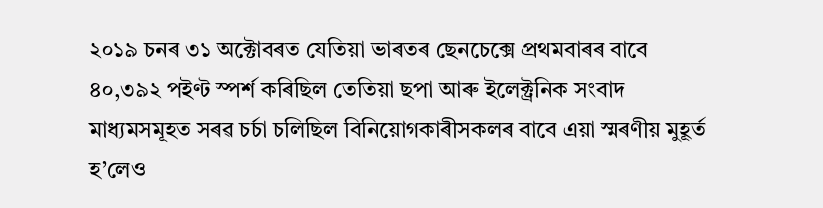২০১৯ চনৰ ৩১ অক্টোবৰত যেতিয়া ভাৰতৰ ছেনচেক্সে প্ৰথমবাৰৰ বাবে ৪০,৩৯২ পইণ্ট স্পৰ্শ কৰিছিল তেতিয়া ছপা আৰু ইলেক্ট্ৰনিক সংবাদ মাধ্যমসমূহত সৰৱ চৰ্চা চলিছিল বিনিয়োগকাৰীসকলৰ বাবে এয়া স্মৰণীয় মুহূৰ্ত হ’লেও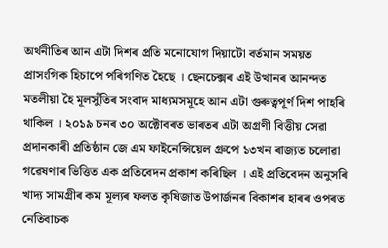অৰ্থনীতিৰ আন এটা দিশৰ প্ৰতি মনোযোগ দিয়াটো বৰ্তমান সময়ত প্ৰাসংগিক হিচাপে পৰিগণিত হৈছে । ছেনচেক্সৰ এই উত্থানৰ আনন্দত মতলীয়া হৈ মূলসুঁতিৰ সংবাদ মাধ্যমসমূহে আন এটা গুৰুত্বপূৰ্ণ দিশ পাহৰি থাকিল । ২০১৯ চনৰ ৩০ অক্টোবৰত ভাৰতৰ এটা অগ্ৰণী বিত্তীয় সেৱা প্ৰদানকাৰী প্ৰতিষ্ঠান জে এম ফাইনেন্সিয়েল গ্ৰুপে ১৩খন ৰাজ্যত চলোৱা গৱেষণাৰ ভিত্তিত এক প্ৰতিবেদন প্ৰকাশ কৰিছিল । এই প্ৰতিবেদন অনুসৰি খাদ্য সামগ্ৰীৰ কম মূল্যৰ ফলত কৃষিজাত উপাৰ্জনৰ বিকাশৰ হাৰৰ ওপৰত নেতিবাচক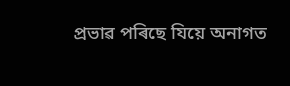প্ৰভাৱ পৰিছে যিয়ে অনাগত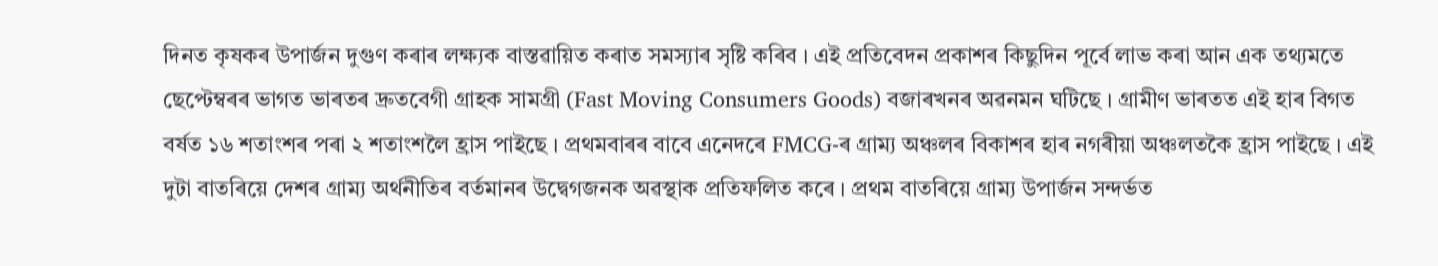দিনত কৃষকৰ উপাৰ্জন দুগুণ কৰাৰ লক্ষ্যক বাস্তৱায়িত কৰাত সমস্যাৰ সৃষ্টি কৰিব । এই প্ৰতিবেদন প্ৰকাশৰ কিছুদিন পূৰ্বে লাভ কৰা আন এক তথ্যমতে ছেপ্টেম্বৰৰ ভাগত ভাৰতৰ দ্ৰুতবেগী গ্ৰাহক সামগ্ৰী (Fast Moving Consumers Goods) বজাৰখনৰ অৱনমন ঘটিছে । গ্ৰামীণ ভাৰতত এই হাৰ বিগত বৰ্ষত ১৬ শতাংশৰ পৰা ২ শতাংশলৈ হ্ৰাস পাইছে । প্ৰথমবাৰৰ বাবে এনেদৰে FMCG-ৰ গ্ৰাম্য অঞ্চলৰ বিকাশৰ হাৰ নগৰীয়া অঞ্চলতকৈ হ্ৰাস পাইছে । এই দুটা বাতৰিয়ে দেশৰ গ্ৰাম্য অৰ্থনীতিৰ বৰ্তমানৰ উদ্বেগজনক অৱস্থাক প্ৰতিফলিত কৰে । প্ৰথম বাতৰিয়ে গ্ৰাম্য উপাৰ্জন সন্দৰ্ভত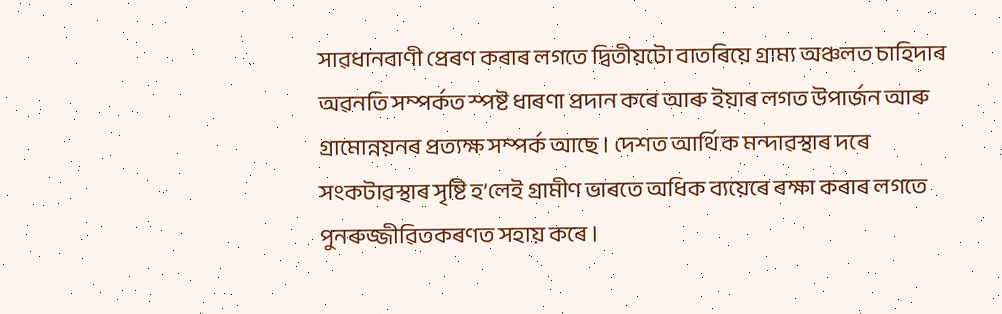সাৱধানবাণী প্ৰেৰণ কৰাৰ লগতে দ্বিতীয়টো বাতৰিয়ে গ্ৰাম্য অঞ্চলত চাহিদাৰ অৱনতি সম্পৰ্কত স্পষ্ট ধাৰণা প্ৰদান কৰে আৰু ইয়াৰ লগত উপাৰ্জন আৰু গ্ৰামোন্নয়নৰ প্ৰত্যক্ষ সম্পৰ্ক আছে । দেশত আৰ্থিক মন্দাৱস্থাৰ দৰে সংকটাৱস্থাৰ সৃষ্টি হ’লেই গ্ৰামীণ ভাৰতে অধিক ব্যয়েৰে ৰক্ষা কৰাৰ লগতে পুনৰুজ্জীৱিতকৰণত সহায় কৰে ।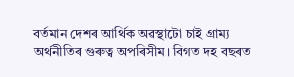বৰ্তমান দেশৰ আৰ্থিক অৱস্থাটো চাই গ্ৰাম্য অৰ্থনীতিৰ গুৰুত্ব অপৰিসীম। বিগত দহ বছৰত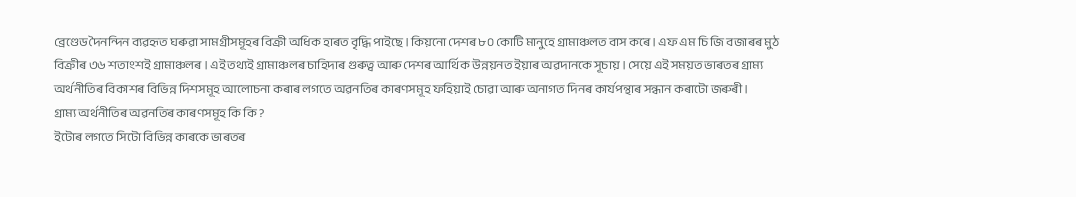ব্ৰেণ্ডেড দৈনন্দিন ব্যৱহৃত ঘৰুৱা সামগ্ৰীসমূহৰ বিক্ৰী অধিক হাৰত বৃদ্ধি পাইছে । কিয়নো দেশৰ ৮০ কোটি মানুহে গ্ৰামাঞ্চলত বাস কৰে । এফ এম চি জি বজাৰৰ মুঠ বিক্ৰীৰ ৩৬ শতাংশই গ্ৰামাঞ্চলৰ । এই তথ্যই গ্ৰামাঞ্চলৰ চাহিদাৰ গুৰুত্ব আৰু দেশৰ আৰ্থিক উন্নয়নত ইয়াৰ অৱদানকে সূচায় । সেয়ে এই সময়ত ভাৰতৰ গ্ৰাম্য অৰ্থনীতিৰ বিকাশৰ বিভিন্ন দিশসমূহ আলোচনা কৰাৰ লগতে অৱনতিৰ কাৰণসমূহ ফহিয়াই চোৱা আৰু অনাগত দিনৰ কাৰ্যপন্থাৰ সন্ধান কৰাটো জৰুৰী ।
গ্ৰাম্য অৰ্থনীতিৰ অৱনতিৰ কাৰণসমূহ কি কি ?
ইটোৰ লগতে সিটো বিভিন্ন কাৰকে ভাৰতৰ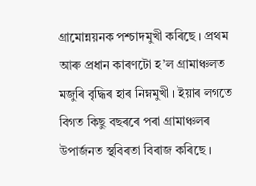গ্ৰামোন্নয়নক পশ্চাদমুখী কৰিছে । প্ৰথম আৰু প্ৰধান কাৰণটো হ’ল গ্ৰামাঞ্চলত মজুৰি বৃদ্ধিৰ হাৰ নিম্নমুখী । ইয়াৰ লগতে বিগত কিছু বছৰৰে পৰা গ্ৰামাঞ্চলৰ উপাৰ্জনত স্থবিৰতা বিৰাজ কৰিছে ।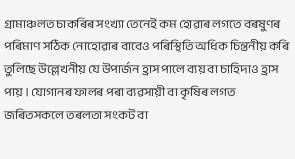গ্ৰামাঞ্চলত চাকৰিৰ সংখ্যা তেনেই কম হোৱাৰ লগতে বৰষুণৰ পৰিমাণ সঠিক নোহোৱাৰ বাবেও পৰিস্থিতি অধিক চিন্তনীয় কৰি তুলিছে উল্লেখনীয় যে উপাৰ্জন হ্ৰাস পালে ব্যয় বা চাহিদাও হ্ৰাস পায় । যোগানৰ ফালৰ পৰা ব্যৱসায়ী বা কৃষিৰ লগত জৰিতসকলে তৰলতা সংকট বা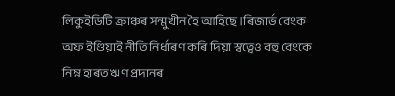লিকুইডিটি ক্ৰাঞ্চৰ সন্মুখীন হৈ আহিছে ।ৰিজাৰ্ভ বেংক অফ ইণ্ডিয়াই নীতি নিৰ্ধাৰণ কৰি দিয়া স্বত্বেও বহু বেংকে নিম্ন হাৰত ঋণ প্ৰদানৰ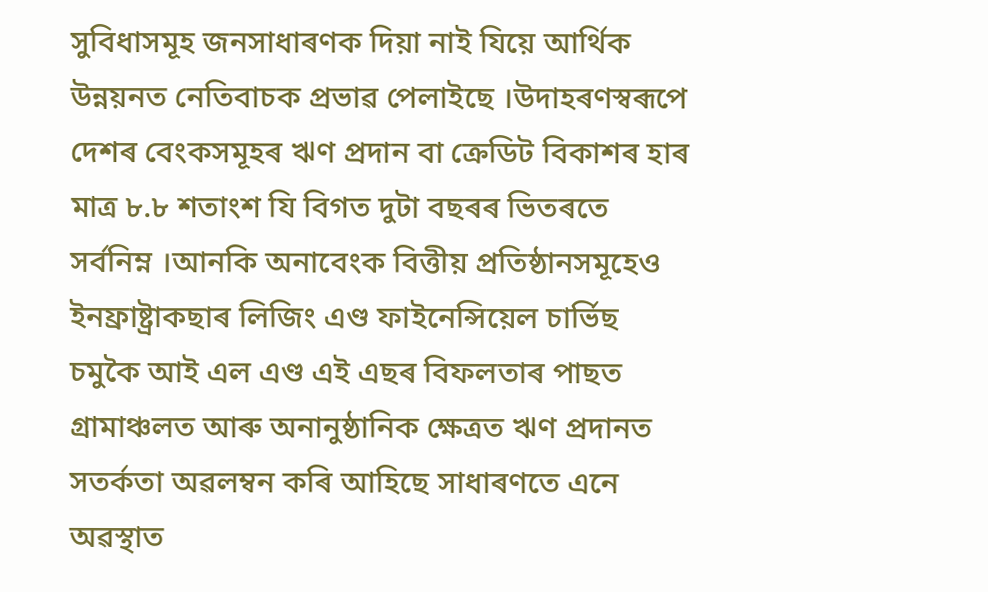সুবিধাসমূহ জনসাধাৰণক দিয়া নাই যিয়ে আৰ্থিক উন্নয়নত নেতিবাচক প্ৰভাৱ পেলাইছে ।উদাহৰণস্বৰূপে দেশৰ বেংকসমূহৰ ঋণ প্ৰদান বা ক্ৰেডিট বিকাশৰ হাৰ মাত্ৰ ৮.৮ শতাংশ যি বিগত দুটা বছৰৰ ভিতৰতে সৰ্বনিম্ন ।আনকি অনাবেংক বিত্তীয় প্ৰতিষ্ঠানসমূহেও ইনফ্ৰাষ্ট্ৰাকছাৰ লিজিং এণ্ড ফাইনেন্সিয়েল চাৰ্ভিছ চমুকৈ আই এল এণ্ড এই এছৰ বিফলতাৰ পাছত গ্ৰামাঞ্চলত আৰু অনানুষ্ঠানিক ক্ষেত্ৰত ঋণ প্ৰদানত সতৰ্কতা অৱলম্বন কৰি আহিছে সাধাৰণতে এনে অৱস্থাত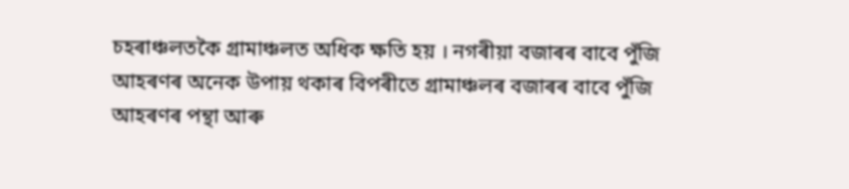চহৰাঞ্চলতকৈ গ্ৰামাঞ্চলত অধিক ক্ষতি হয় । নগৰীয়া বজাৰৰ বাবে পুঁজি আহৰণৰ অনেক উপায় থকাৰ বিপৰীতে গ্ৰামাঞ্চলৰ বজাৰৰ বাবে পুঁজি আহৰণৰ পন্থা আৰু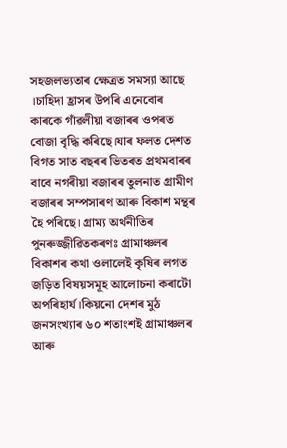সহজলভ্যতাৰ ক্ষেত্ৰত সমস্যা আছে ।চাহিদা হ্ৰাসৰ উপৰি এনেবোৰ কাৰকে গাঁৱলীয়া বজাৰৰ ওপৰত বোজা বৃদ্ধি কৰিছে।যাৰ ফলত দেশত বিগত সাত বছৰৰ ভিতৰত প্ৰথমবাৰৰ বাবে নগৰীয়া বজাৰৰ তুলনাত গ্ৰামীণ বজাৰৰ সম্পসাৰণ আৰু বিকাশ মন্থৰ হৈ পৰিছে। গ্ৰাম্য অৰ্থনীতিৰ পুনৰুজ্জীৱিতকৰণঃ গ্ৰামাঞ্চলৰ বিকাশৰ কথা ওলালেই কৃষিৰ লগত জড়িত বিষয়সমূহ আলোচনা কৰাটো অপৰিহাৰ্য।কিয়নো দেশৰ মুঠ জনসংখ্যাৰ ৬০ শতাংশই গ্ৰামাঞ্চলৰ আৰু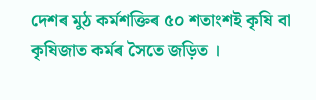দেশৰ মুঠ কৰ্মশক্তিৰ ৫০ শতাংশই কৃষি বা কৃষিজাত কৰ্মৰ সৈতে জড়িত ।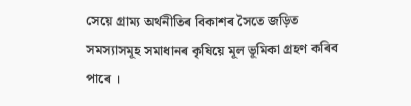সেয়ে গ্ৰাম্য অৰ্থনীতিৰ বিকাশৰ সৈতে জড়িত সমস্যাসমূহ সমাধানৰ কৃষিয়ে মূল ভূমিকা গ্ৰহণ কৰিব পাৰে ।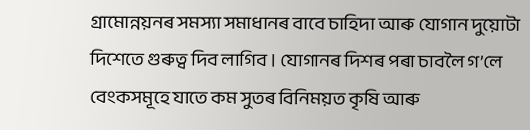গ্ৰামোন্নয়নৰ সমস্যা সমাধানৰ বাবে চাহিদা আৰু যোগান দুয়োটা দিশেতে গুৰুত্ব দিব লাগিব । যোগানৰ দিশৰ পৰা চাবলৈ গ’লে বেংকসমূহে যাতে কম সুতৰ বিনিময়ত কৃষি আৰু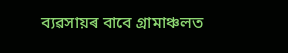ব্যৱসায়ৰ বাবে গ্ৰামাঞ্চলত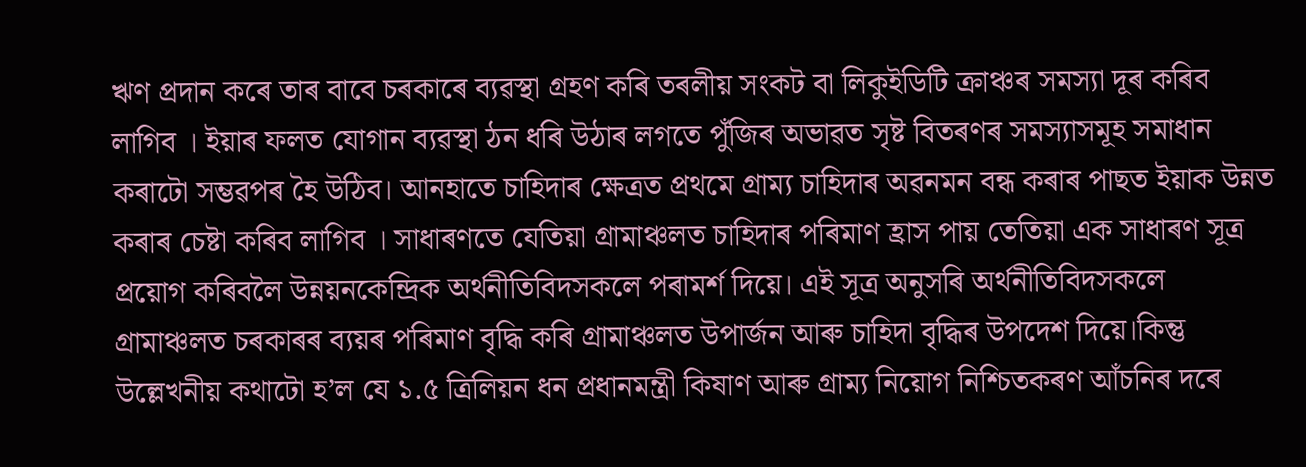ঋণ প্ৰদান কৰে তাৰ বাবে চৰকাৰে ব্যৱস্থা গ্ৰহণ কৰি তৰলীয় সংকট বা লিকুইডিটি ক্ৰাঞ্চৰ সমস্যা দূৰ কৰিব লাগিব । ইয়াৰ ফলত যোগান ব্যৱস্থা ঠন ধৰি উঠাৰ লগতে পুঁজিৰ অভাৱত সৃষ্ট বিতৰণৰ সমস্যাসমূহ সমাধান কৰাটো সম্ভৱপৰ হৈ উঠিব। আনহাতে চাহিদাৰ ক্ষেত্ৰত প্ৰথমে গ্ৰাম্য চাহিদাৰ অৱনমন বন্ধ কৰাৰ পাছত ইয়াক উন্নত কৰাৰ চেষ্টা কৰিব লাগিব । সাধাৰণতে যেতিয়া গ্ৰামাঞ্চলত চাহিদাৰ পৰিমাণ হ্ৰাস পায় তেতিয়া এক সাধাৰণ সূত্ৰ প্ৰয়োগ কৰিবলৈ উন্নয়নকেন্দ্ৰিক অৰ্থনীতিবিদসকলে পৰামৰ্শ দিয়ে। এই সূত্ৰ অনুসৰি অৰ্থনীতিবিদসকলে গ্ৰামাঞ্চলত চৰকাৰৰ ব্যয়ৰ পৰিমাণ বৃদ্ধি কৰি গ্ৰামাঞ্চলত উপাৰ্জন আৰু চাহিদা বৃদ্ধিৰ উপদেশ দিয়ে।কিন্তু উল্লেখনীয় কথাটো হ’ল যে ১.৫ ত্ৰিলিয়ন ধন প্ৰধানমন্ত্ৰী কিষাণ আৰু গ্ৰাম্য নিয়োগ নিশ্চিতকৰণ আঁচনিৰ দৰে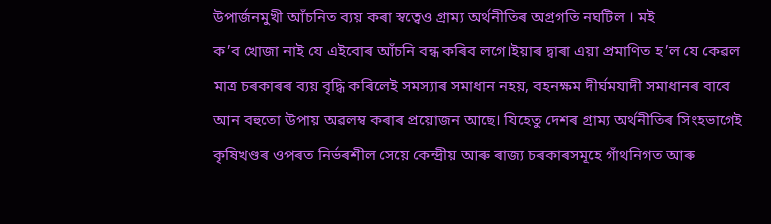উপাৰ্জনমুখী আঁচনিত ব্যয় কৰা স্বত্বেও গ্ৰাম্য অৰ্থনীতিৰ অগ্ৰগতি নঘটিল । মই
ক’ব খোজা নাই যে এইবোৰ আঁচনি বন্ধ কৰিব লগে।ইয়াৰ দ্বাৰা এয়া প্ৰমাণিত হ’ল যে কেৱল মাত্ৰ চৰকাৰৰ ব্যয় বৃদ্ধি কৰিলেই সমস্যাৰ সমাধান নহয়, বহনক্ষম দীৰ্ঘমযাদী সমাধানৰ বাবে আন বহুতো উপায় অৱলম্ব কৰাৰ প্ৰয়োজন আছে। যিহেতু দেশৰ গ্ৰাম্য অৰ্থনীতিৰ সিংহভাগেই কৃষিখণ্ডৰ ওপৰত নিৰ্ভৰশীল সেয়ে কেন্দ্ৰীয় আৰু ৰাজ্য চৰকাৰসমূহে গাঁথনিগত আৰু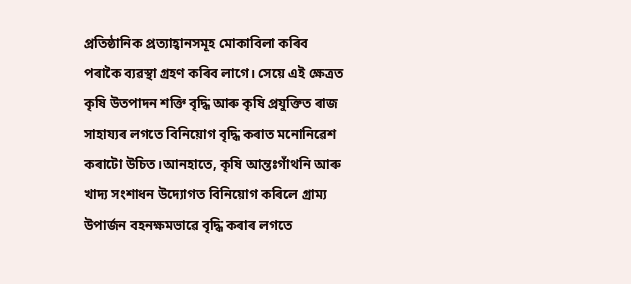প্ৰতিষ্ঠানিক প্ৰত্যাহ্বানসমূহ মোকাবিলা কৰিব পৰাকৈ ব্যৱস্থা গ্ৰহণ কৰিব লাগে। সেয়ে এই ক্ষেত্ৰত কৃষি উতপাদন শক্তি বৃদ্ধি আৰু কৃষি প্ৰযুক্তিত ৰাজ সাহায্যৰ লগতে বিনিয়োগ বৃদ্ধি কৰাত মনোনিৱেশ কৰাটো উচিত।আনহাতে, কৃষি আন্তঃগাঁথনি আৰু খাদ্য সংশাধন উদ্যোগত বিনিয়োগ কৰিলে গ্ৰাম্য উপাৰ্জন বহনক্ষমভাৱে বৃদ্ধি কৰাৰ লগতে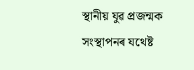স্থানীয় যুৱ প্ৰজন্মক সংস্থাপনৰ যথেষ্ট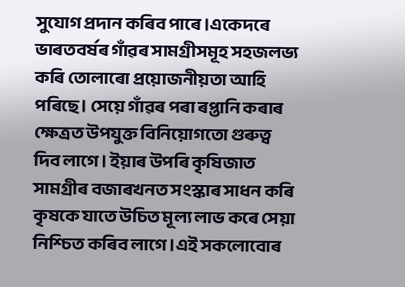সুযোগ প্ৰদান কৰিব পাৰে।একেদৰে ভাৰতবৰ্ষৰ গাঁৱৰ সামগ্ৰীসমূহ সহজলভ্য কৰি তোলাৰো প্ৰয়োজনীয়তা আহি পৰিছে। সেয়ে গাঁৱৰ পৰা ৰপ্তানি কৰাৰ ক্ষেত্ৰত উপযুক্ত বিনিয়োগতো গুৰুত্ব দিব লাগে। ইয়াৰ উপৰি কৃষিজাত সামগ্ৰীৰ বজাৰখনত সংস্কাৰ সাধন কৰি কৃষকে যাতে উচিত মূল্য লাভ কৰে সেয়া নিশ্চিত কৰিব লাগে ।এই সকলোবোৰ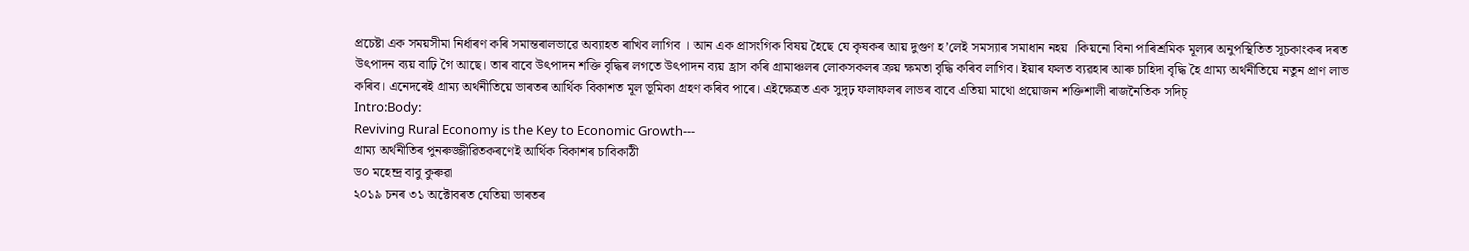প্ৰচেষ্টা এক সময়সীমা নিৰ্ধাৰণ কৰি সমান্তৰালভাৱে অব্যাহত ৰাখিব লাগিব । আন এক প্ৰাসংগিক বিষয় হৈছে যে কৃষকৰ আয় দুগুণ হ’লেই সমস্যাৰ সমাধান নহয় ।কিয়নো বিনা পাৰিশ্ৰমিক মূল্যৰ অনুপস্থিতিত সূচকাংকৰ দৰত উৎপাদন ব্যয় বাঢ়ি গৈ আছে। তাৰ বাবে উৎপাদন শক্তি বৃদ্ধিৰ লগতে উৎপাদন ব্যয় হ্ৰাস কৰি গ্ৰামাঞ্চলৰ লোকসকলৰ ক্ৰয় ক্ষমতা বৃদ্ধি কৰিব লাগিব। ইয়াৰ ফলত ব্যৱহাৰ আৰু চাহিদা বৃদ্ধি হৈ গ্ৰাম্য অৰ্থনীতিয়ে নতুন প্ৰাণ লাভ কৰিব। এনেদৰেই গ্ৰাম্য অৰ্থনীতিয়ে ভাৰতৰ আৰ্থিক বিকাশত মূল ভূমিকা গ্ৰহণ কৰিব পাৰে। এইক্ষেত্ৰত এক সুদৃঢ় ফলাফলৰ লাভৰ বাবে এতিয়া মাথো প্ৰয়োজন শক্তিশালী ৰাজনৈতিক সদিচ্
Intro:Body:
Reviving Rural Economy is the Key to Economic Growth---
গ্ৰাম্য অৰ্থনীতিৰ পুনৰুজ্জীৱিতকৰণেই আৰ্থিক বিকাশৰ চাবিকাঠী
ড০ মহেন্দ্ৰ বাবু কুৰুৱা
২০১৯ চনৰ ৩১ অক্টোবৰত যেতিয়া ভাৰতৰ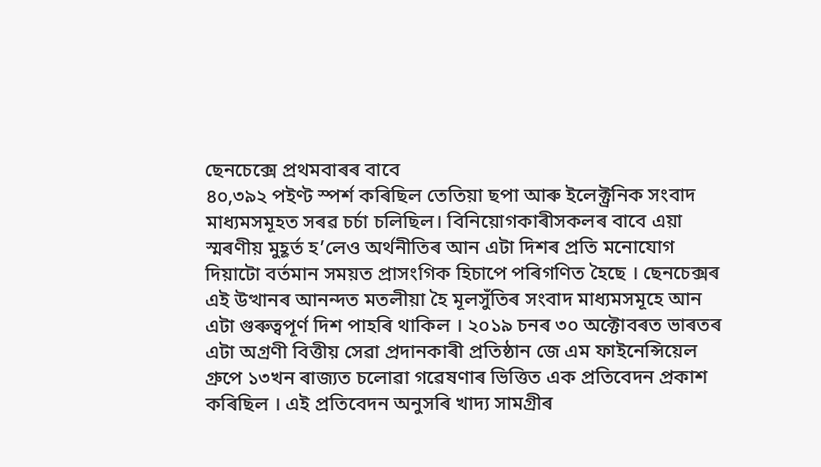ছেনচেক্সে প্ৰথমবাৰৰ বাবে
৪০,৩৯২ পইণ্ট স্পৰ্শ কৰিছিল তেতিয়া ছপা আৰু ইলেক্ট্ৰনিক সংবাদ
মাধ্যমসমূহত সৰৱ চৰ্চা চলিছিল। বিনিয়োগকাৰীসকলৰ বাবে এয়া
স্মৰণীয় মুহূৰ্ত হ’লেও অৰ্থনীতিৰ আন এটা দিশৰ প্ৰতি মনোযোগ
দিয়াটো বৰ্তমান সময়ত প্ৰাসংগিক হিচাপে পৰিগণিত হৈছে । ছেনচেক্সৰ
এই উত্থানৰ আনন্দত মতলীয়া হৈ মূলসুঁতিৰ সংবাদ মাধ্যমসমূহে আন
এটা গুৰুত্বপূৰ্ণ দিশ পাহৰি থাকিল । ২০১৯ চনৰ ৩০ অক্টোবৰত ভাৰতৰ
এটা অগ্ৰণী বিত্তীয় সেৱা প্ৰদানকাৰী প্ৰতিষ্ঠান জে এম ফাইনেন্সিয়েল
গ্ৰুপে ১৩খন ৰাজ্যত চলোৱা গৱেষণাৰ ভিত্তিত এক প্ৰতিবেদন প্ৰকাশ
কৰিছিল । এই প্ৰতিবেদন অনুসৰি খাদ্য সামগ্ৰীৰ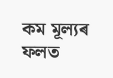কম মূল্যৰ ফলত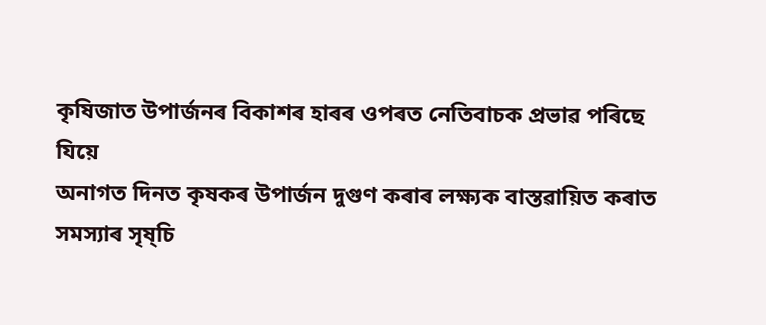কৃষিজাত উপাৰ্জনৰ বিকাশৰ হাৰৰ ওপৰত নেতিবাচক প্ৰভাৱ পৰিছে যিয়ে
অনাগত দিনত কৃষকৰ উপাৰ্জন দুগুণ কৰাৰ লক্ষ্যক বাস্তৱায়িত কৰাত
সমস্যাৰ সৃষ্চি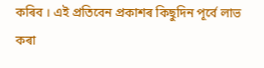কৰিব । এই প্ৰতিবেন প্ৰকাশৰ কিছুদিন পূৰ্বে লাভ কৰা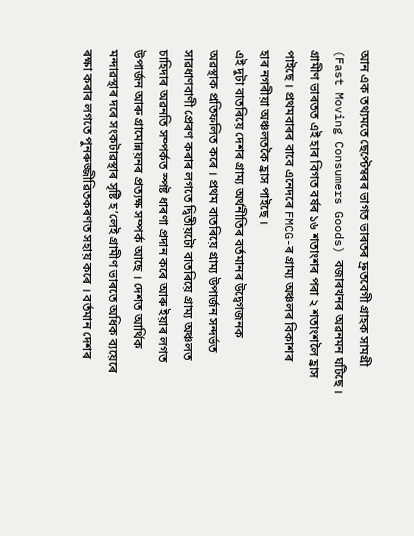আন এক তথ্যমতে ছেপ্টেম্বৰৰ ভাগত ভাৰতৰ দ্ৰুতবেগী গ্ৰাহক সামগ্ৰী
(Fast Moving Consumers Goods) বজাৰখনৰ অৱনমন ঘটিছে ।
গ্ৰামীণ ভাৰতত এই হাৰ বিগত বৰ্ষৰ ১৬ শতাংশৰ পৰা ২ শতাংশলৈ হ্ৰাস
পাইছে । প্ৰথমবাৰৰ বাবে এনেদৰে FMCG-ৰ গ্ৰাম্য অঞ্চলৰ বিকাশৰ
হাৰ নগৰীয়া অঞ্চলতকৈ হ্ৰাস পাইছে ।
এই দুটা বাতৰিয়ে দেশৰ গ্ৰাম্য অৰ্থনীতিৰ বৰ্তমানৰ উদ্বেগজনক
অৱস্থাক প্ৰতিফলিত কৰে । প্ৰথম বাতৰিয়ে গ্ৰাম্য উপাৰ্জন সন্দৰ্ভত
সাৱধাণবাণী প্ৰেৰণ কৰাৰ লগতে দ্বিতীয়টো বাতৰিয়ে গ্ৰাম্য অঞ্চলত
চাহিদাৰ অৱনতি সম্পৰ্কত স্পষ্ট ধাৰণা প্ৰদান কৰে আৰু ইয়াৰ লগত
উপাৰ্জন আৰু গ্ৰামোন্নয়নৰ প্ৰত্যক্ষ সম্পৰ্ক আছে । দেশত আৰ্থিক
মন্দাৱস্থাৰ দৰে সংকটাৱস্থাৰ সৃষ্টি হ’লেই গ্ৰামীণ ভাৰতে অধিক ব্যয়েৰে
ৰক্ষা কৰাৰ লগতে পুনৰুজ্জীৱিতকৰণত সহায় কৰে । বৰ্তমান দেশৰ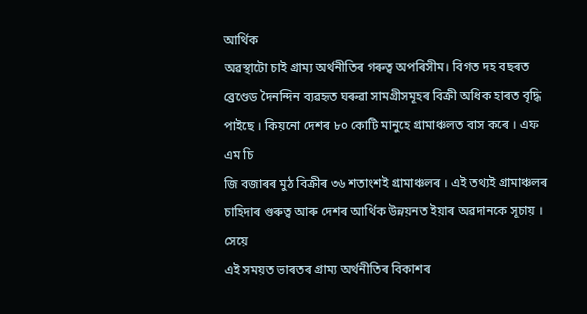আৰ্থিক
অৱস্থাটো চাই গ্ৰাম্য অৰ্থনীতিৰ গৰুত্ব অপৰিসীম। বিগত দহ বছৰত
ব্ৰেণ্ডেড দৈনন্দিন ব্যৱহৃত ঘৰুৱা সামগ্ৰীসমূহৰ বিক্ৰী অধিক হাৰত বৃদ্ধি
পাইছে । কিয়নো দেশৰ ৮০ কোটি মানুহে গ্ৰামাঞ্চলত বাস কৰে । এফ এম চি
জি বজাৰৰ মুঠ বিক্ৰীৰ ৩৬ শতাংশই গ্ৰামাঞ্চলৰ । এই তথ্যই গ্ৰামাঞ্চলৰ
চাহিদাৰ গুৰুত্ব আৰু দেশৰ আৰ্থিক উন্নয়নত ইয়াৰ অৱদানকে সূচায় । সেয়ে
এই সময়ত ভাৰতৰ গ্ৰাম্য অৰ্থনীতিৰ বিকাশৰ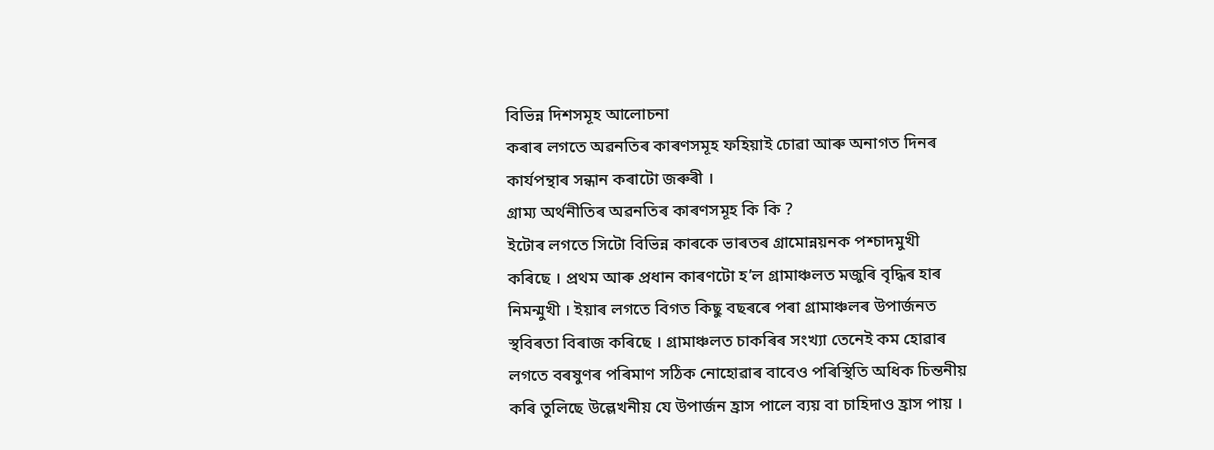বিভিন্ন দিশসমূহ আলোচনা
কৰাৰ লগতে অৱনতিৰ কাৰণসমূহ ফহিয়াই চোৱা আৰু অনাগত দিনৰ
কাৰ্যপন্থাৰ সন্ধান কৰাটো জৰুৰী ।
গ্ৰাম্য অৰ্থনীতিৰ অৱনতিৰ কাৰণসমূহ কি কি ?
ইটোৰ লগতে সিটো বিভিন্ন কাৰকে ভাৰতৰ গ্ৰামোন্নয়নক পশ্চাদমুখী
কৰিছে । প্ৰথম আৰু প্ৰধান কাৰণটো হ’ল গ্ৰামাঞ্চলত মজুৰি বৃদ্ধিৰ হাৰ
নিমন্মুখী । ইয়াৰ লগতে বিগত কিছু বছৰৰে পৰা গ্ৰামাঞ্চলৰ উপাৰ্জনত
স্থবিৰতা বিৰাজ কৰিছে । গ্ৰামাঞ্চলত চাকৰিৰ সংখ্যা তেনেই কম হোৱাৰ
লগতে বৰষুণৰ পৰিমাণ সঠিক নোহোৱাৰ বাবেও পৰিস্থিতি অধিক চিন্তনীয়
কৰি তুলিছে উল্লেখনীয় যে উপাৰ্জন হ্ৰাস পালে ব্যয় বা চাহিদাও হ্ৰাস পায় ।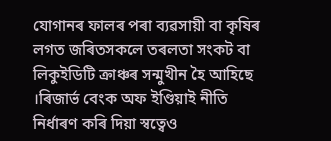যোগানৰ ফালৰ পৰা ব্যৱসায়ী বা কৃষিৰ লগত জৰিতসকলে তৰলতা সংকট বা
লিকুইডিটি ক্ৰাঞ্চৰ সন্মুখীন হৈ আহিছে ।ৰিজাৰ্ভ বেংক অফ ইণ্ডিয়াই নীতি
নিৰ্ধাৰণ কৰি দিয়া স্বত্বেও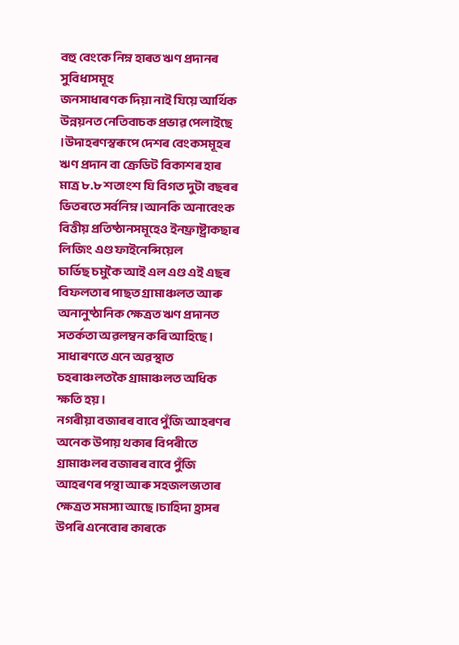বহু বেংকে নিম্ন হাৰত ঋণ প্ৰদানৰ সুবিধাসমূহ
জনসাধাৰণক দিয়া নাই যিয়ে আৰ্থিক উন্নয়নত নেতিবাচক প্ৰভাৱ পেলাইছে
।উদাহৰণস্বৰূপে দেশৰ বেংকসমূহৰ ঋণ প্ৰদান বা ক্ৰেডিট বিকাশৰ হাৰ
মাত্ৰ ৮.৮ শতাংশ যি বিগত দুটা বছৰৰ ভিতৰতে সৰ্বনিম্ন ।আনকি অনাবেংক
বিত্তীয় প্ৰতিষ্ঠানসমূহেও ইনফ্ৰাষ্ট্ৰাকছাৰ লিজিং এণ্ড ফাইনেন্সিয়েল
চাৰ্ভিছ চমুকৈ আই এল এণ্ড এই এছৰ বিফলতাৰ পাছত গ্ৰামাঞ্চলত আৰু
অনানুষ্ঠানিক ক্ষেত্ৰত ঋণ প্ৰদানত সতৰ্কতা অৱলম্বন কৰি আহিছে।
সাধাৰণতে এনে অৱস্থাত চহৰাঞ্চলতকৈ গ্ৰামাঞ্চলত অধিক ক্ষতি হয় ।
নগৰীয়া বজাৰৰ বাবে পুঁজি আহৰণৰ অনেক উপায় থকাৰ বিপৰীতে
গ্ৰামাঞ্চলৰ বজাৰৰ বাবে পুঁজি আহৰণৰ পন্থা আৰু সহজলভ্যতাৰ
ক্ষেত্ৰত সমস্যা আছে ।চাহিদা হ্ৰাসৰ উপৰি এনেবোৰ কাৰকে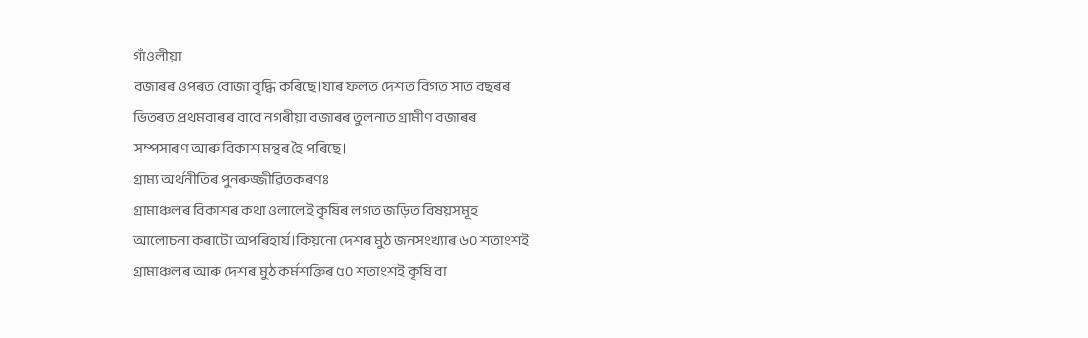গাঁওলীয়া
বজাৰৰ ওপৰত বোজা বৃদ্ধি কৰিছে।যাৰ ফলত দেশত বিগত সাত বছৰৰ
ভিতৰত প্ৰথমবাৰৰ বাবে নগৰীয়া বজাৰৰ তুলনাত গ্ৰামীণ বজাৰৰ
সম্পসাৰণ আৰু বিকাশ মন্থৰ হৈ পৰিছে।
গ্ৰাম্য অৰ্থনীতিৰ পুনৰুজ্জীৱিতকৰণঃ
গ্ৰামাঞ্চলৰ বিকাশৰ কথা ওলালেই কৃষিৰ লগত জড়িত বিষয়সমূহ
আলোচনা কৰাটো অপৰিহাৰ্য।কিয়নো দেশৰ মুঠ জনসংখ্যাৰ ৬০ শতাংশই
গ্ৰামাঞ্চলৰ আৰু দেশৰ মুঠ কৰ্মশক্তিৰ ৫০ শতাংশই কৃষি বা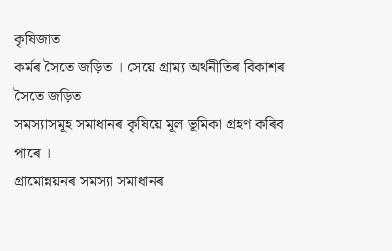কৃষিজাত
কৰ্মৰ সৈতে জড়িত । সেয়ে গ্ৰাম্য অৰ্থনীতিৰ বিকাশৰ সৈতে জড়িত
সমস্যাসমূহ সমাধানৰ কৃষিয়ে মূল ভূমিকা গ্ৰহণ কৰিব পাৰে ।
গ্ৰামোন্নয়নৰ সমস্যা সমাধানৰ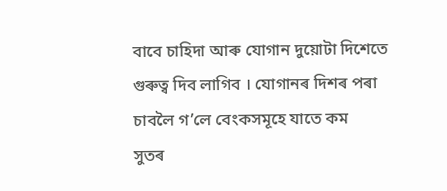বাবে চাহিদা আৰু যোগান দুয়োটা দিশেতে
গুৰুত্ব দিব লাগিব । যোগানৰ দিশৰ পৰা চাবলৈ গ’লে বেংকসমূহে যাতে কম
সুতৰ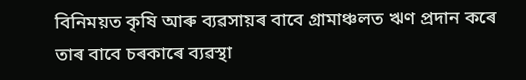বিনিময়ত কৃষি আৰু ব্যৱসায়ৰ বাবে গ্ৰামাঞ্চলত ঋণ প্ৰদান কৰে
তাৰ বাবে চৰকাৰে ব্যৱস্থা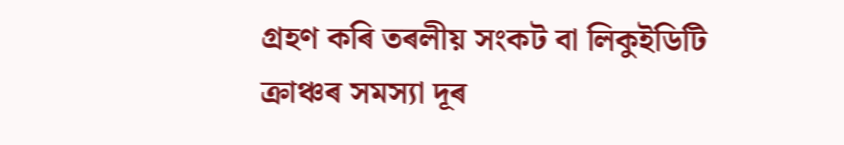গ্ৰহণ কৰি তৰলীয় সংকট বা লিকুইডিটি
ক্ৰাঞ্চৰ সমস্যা দূৰ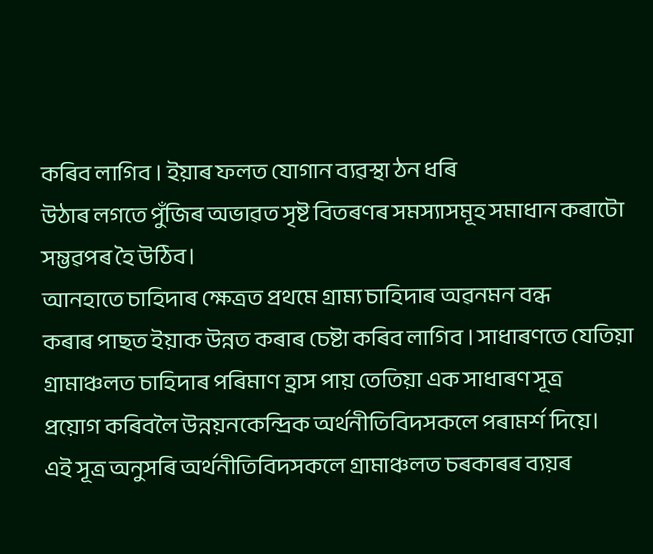কৰিব লাগিব । ইয়াৰ ফলত যোগান ব্যৱস্থা ঠন ধৰি
উঠাৰ লগতে পুঁজিৰ অভাৱত সৃষ্ট বিতৰণৰ সমস্যাসমূহ সমাধান কৰাটো
সম্ভৱপৰ হৈ উঠিব।
আনহাতে চাহিদাৰ ক্ষেত্ৰত প্ৰথমে গ্ৰাম্য চাহিদাৰ অৱনমন বন্ধ
কৰাৰ পাছত ইয়াক উন্নত কৰাৰ চেষ্টা কৰিব লাগিব । সাধাৰণতে যেতিয়া
গ্ৰামাঞ্চলত চাহিদাৰ পৰিমাণ হ্ৰাস পায় তেতিয়া এক সাধাৰণ সূত্ৰ
প্ৰয়োগ কৰিবলৈ উন্নয়নকেন্দ্ৰিক অৰ্থনীতিবিদসকলে পৰামৰ্শ দিয়ে।
এই সূত্ৰ অনুসৰি অৰ্থনীতিবিদসকলে গ্ৰামাঞ্চলত চৰকাৰৰ ব্যয়ৰ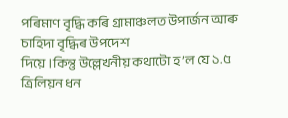পৰিমাণ বৃদ্ধি কৰি গ্ৰামাঞ্চলত উপাৰ্জন আৰু চাহিদা বৃদ্ধিৰ উপদেশ
দিয়ে।কিন্তু উল্লেখনীয় কথাটো হ’ল যে ১.৫ ত্ৰিলিয়ন ধন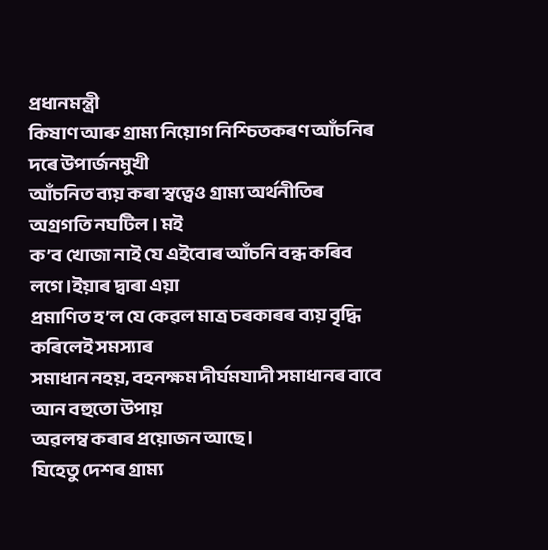প্ৰধানমন্ত্ৰী
কিষাণ আৰু গ্ৰাম্য নিয়োগ নিশ্চিতকৰণ আঁচনিৰ দৰে উপাৰ্জনমুখী
আঁচনিত ব্যয় কৰা স্বত্বেও গ্ৰাম্য অৰ্থনীতিৰ অগ্ৰগতি নঘটিল । মই
ক’ব খোজা নাই যে এইবোৰ আঁচনি বন্ধ কৰিব লগে।ইয়াৰ দ্বাৰা এয়া
প্ৰমাণিত হ’ল যে কেৱল মাত্ৰ চৰকাৰৰ ব্যয় বৃদ্ধি কৰিলেই সমস্যাৰ
সমাধান নহয়, বহনক্ষম দীৰ্ঘমযাদী সমাধানৰ বাবে আন বহুতো উপায়
অৱলম্ব কৰাৰ প্ৰয়োজন আছে।
যিহেতু দেশৰ গ্ৰাম্য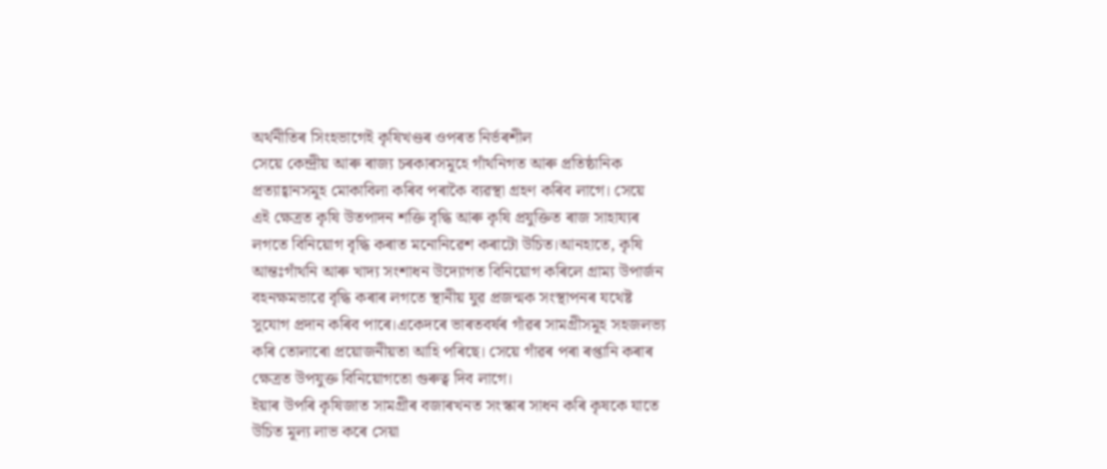অৰ্থনীতিৰ সিংহভাগেই কৃষিখণ্ডৰ ওপৰত নিৰ্ভৰশীল
সেয়ে কেন্দ্ৰীয় আৰু ৰাজ্য চৰকাৰসমূহে গাঁথনিগত আৰু প্ৰতিষ্ঠানিক
প্ৰত্যাহ্বানসমূহ মোকাবিলা কৰিব পৰাকৈ ব্যৱস্থা গ্ৰহণ কৰিব লাগে। সেয়ে
এই ক্ষেত্ৰত কৃষি উতপাদন শক্তি বৃদ্ধি আৰু কৃষি প্ৰযুক্তিত ৰাজ সাহায্যৰ
লগতে বিনিয়োগ বৃদ্ধি কৰাত মনোনিৱেশ কৰাটো উচিত।আনহাতে, কৃষি
আন্তঃগাঁথনি আৰু খাদ্য সংশাধন উদ্যোগত বিনিয়োগ কৰিলে গ্ৰাম্য উপাৰ্জন
বহনক্ষমভাৱে বৃদ্ধি কৰাৰ লগতে স্থানীয় যুৱ প্ৰজন্মক সংস্থাপনৰ যথেষ্ট
সুযোগ প্ৰদান কৰিব পাৰে।একেদৰে ভাৰতবৰ্ষৰ গাঁৱৰ সামগ্ৰীসমূহ সহজলভ্য
কৰি তোলাৰো প্ৰয়োজনীয়তা আহি পৰিছে। সেয়ে গাঁৱৰ পৰা ৰপ্তানি কৰাৰ
ক্ষেত্ৰত উপযুক্ত বিনিয়োগতো গুৰুত্ব দিব লাগে।
ইয়াৰ উপৰি কৃষিজাত সামগ্ৰীৰ বজাৰখনত সংস্কাৰ সাধন কৰি কৃষকে যাতে
উচিত মূল্য লাভ কৰে সেয়া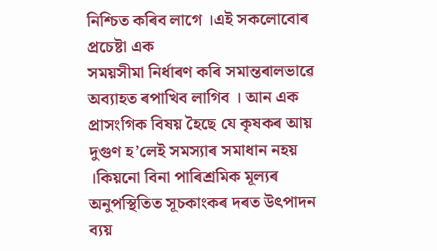নিশ্চিত কৰিব লাগে ।এই সকলোবোৰ প্ৰচেষ্টা এক
সময়সীমা নিৰ্ধাৰণ কৰি সমান্তৰালভাৱে অব্যাহত ৰপাখিব লাগিব । আন এক
প্ৰাসংগিক বিষয় হৈছে যে কৃষকৰ আয় দুগুণ হ’লেই সমস্যাৰ সমাধান নহয়
।কিয়নো বিনা পাৰিশ্ৰমিক মূল্যৰ অনুপস্থিতিত সূচকাংকৰ দৰত উৎপাদন
ব্যয়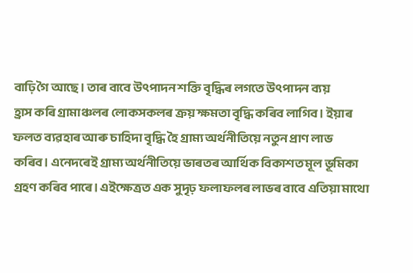বাঢ়ি গৈ আছে। তাৰ বাবে উৎপাদন শক্তি বৃদ্ধিৰ লগতে উৎপাদন ব্যয়
হ্ৰাস কৰি গ্ৰামাঞ্চলৰ লোকসকলৰ ক্ৰয় ক্ষমতা বৃদ্ধি কৰিব লাগিব। ইয়াৰ
ফলত ব্যৱহাৰ আৰু চাহিদা বৃদ্ধি হৈ গ্ৰাম্য অৰ্থনীতিয়ে নতুন প্ৰাণ লাভ
কৰিব। এনেদৰেই গ্ৰাম্য অৰ্থনীতিয়ে ভাৰতৰ আৰ্থিক বিকাশত মূল ভূমিকা
গ্ৰহণ কৰিব পাৰে। এইক্ষেত্ৰত এক সুদৃঢ় ফলাফলৰ লাভৰ বাবে এতিয়া মাথো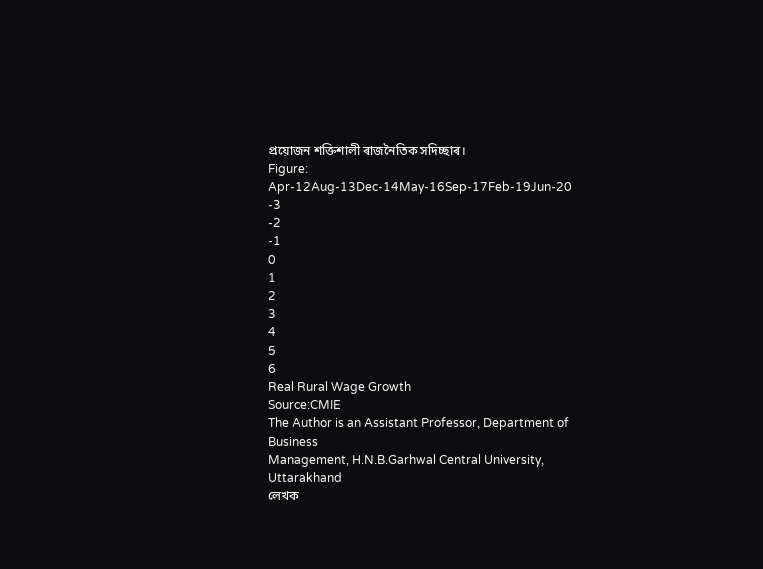প্ৰয়োজন শক্তিশালী ৰাজনৈতিক সদিচ্ছাৰ।
Figure:
Apr-12Aug-13Dec-14May-16Sep-17Feb-19Jun-20
-3
-2
-1
0
1
2
3
4
5
6
Real Rural Wage Growth
Source:CMIE
The Author is an Assistant Professor, Department of Business
Management, H.N.B.Garhwal Central University, Uttarakhand
লেখক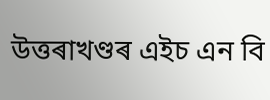উত্তৰাখণ্ডৰ এইচ এন বি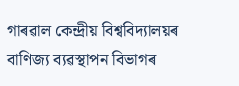গাৰৱাল কেন্দ্ৰীয় বিশ্ববিদ্যালয়ৰ
বাণিজ্য ব্যৱস্থাপন বিভাগৰ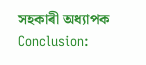সহকাৰী অধ্যাপক
Conclusion: